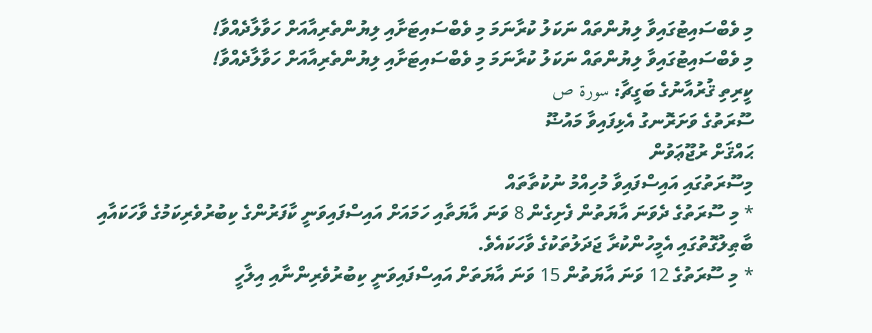މި ވެބްސައިޓުގައިވާ ލިޔުންތައް ނަކަލު ކުރާނަމަ މި ވެބްސައިޓަށާއި ލިޔުންތެރިއާއަށް ހަވާލާދެއްވާ!
މި ވެބްސައިޓުގައިވާ ލިޔުންތައް ނަކަލު ކުރާނަމަ މި ވެބްސައިޓަށާއި ލިޔުންތެރިއާއަށް ހަވާލާދެއްވާ!
ކީރިތި ޤުރުއާނުގެ ބަގީޗާ: سورة ص
ސޫރަތުގެ ވަށަރޮނގު އެޅިފައިވާ މައުޟޫ
ޙައްޤަށް ރުޖޫޢަވުން
މިސޫރަތުގައި އައިސްފައިވާ މުހިއްމު ނުކުތާތައް
* މި ސޫރަތުގެ ދެވަނަ އާޔަތުން ފެށިގެން 8 ވަނަ އާޔަތާއި ހަމައަށް އައިސްފައިވަނީ ކާފަރުންގެ ކިބުރުވެރިކަމުގެ ވާހަކައާއި ބާޠިލުގޮތުގައި އެމީހުންކުރާ ޖަދަލުތަކުގެ ވާހަކައެވެ.
* މި ސޫރަތުގެ 12 ވަނަ އާޔަތުން 15 ވަނަ އާޔަތަށް އައިސްފައިވަނީ ކިބުރުވެރިންނާއި އިލާހީ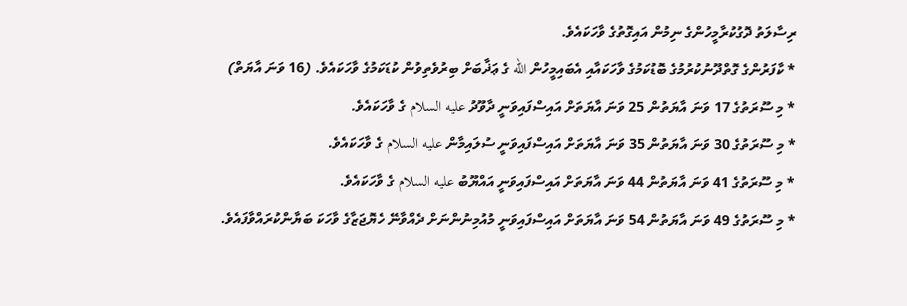ރިސާލަތު ދޮގުކުރާމީހުންގެ ނިމުން އައިގޮތުގެ ވާހަކައެވެ.
* ކާފަރުންގެ ގޮތްދޫނުކުރުމުގެ ބޮޑުކަމުގެ ވާހަކައާއި އެބައިމީހުން الله ގެ ޢަޛާބަށް ބިރުވެތިވުން ކުޑަކަމުގެ ވާހަކައެވެ. (16 ވަނަ އާޔަތް)
* މި ސޫރަތުގެ 17 ވަނަ އާޔަތުން 25 ވަނަ އާޔަތަށް އައިސްފައިވަނީ ދާވޫދު عليه السلام ގެ ވާހަކައެވެ.
* މި ސޫރަތުގެ 30 ވަނަ އާޔަތުން 35 ވަނަ އާޔަތަށް އައިސްފައިވަނީ ސުލައިމާން عليه السلام ގެ ވާހަކައެވެ.
* މި ސޫރަތުގެ 41 ވަނަ އާޔަތުން 44 ވަނަ އާޔަތަށް އައިސްފައިވަނީ އައްޔޫބު عليه السلام ގެ ވާހަކައެވެ.
* މި ސޫރަތުގެ 49 ވަނަ އާޔަތުން 54 ވަނަ އާޔަތަށް އައިސްފައިވަނީ މުއުމިނުންނަށް ދެއްވާނޭ ހެޔޮޖަޒާގެ ވާހަކަ ބަޔާންކުރައްވާފައެވެ.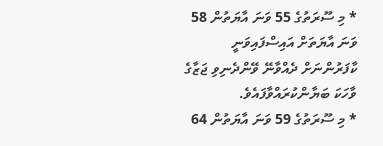* މި ސޫރަތުގެ 55 ވަނަ އާޔަތުން 58 ވަނަ އާޔަތަށް އައިސްފައިވަނީ ކާފަރުންނަށް ދެއްވާނޭ ވޭންދެނިވި ޖަޒާގެ ވާހަކަ ބަޔާންކުރައްވާފައެވެ.
* މި ސޫރަތުގެ 59 ވަނަ އާޔަތުން 64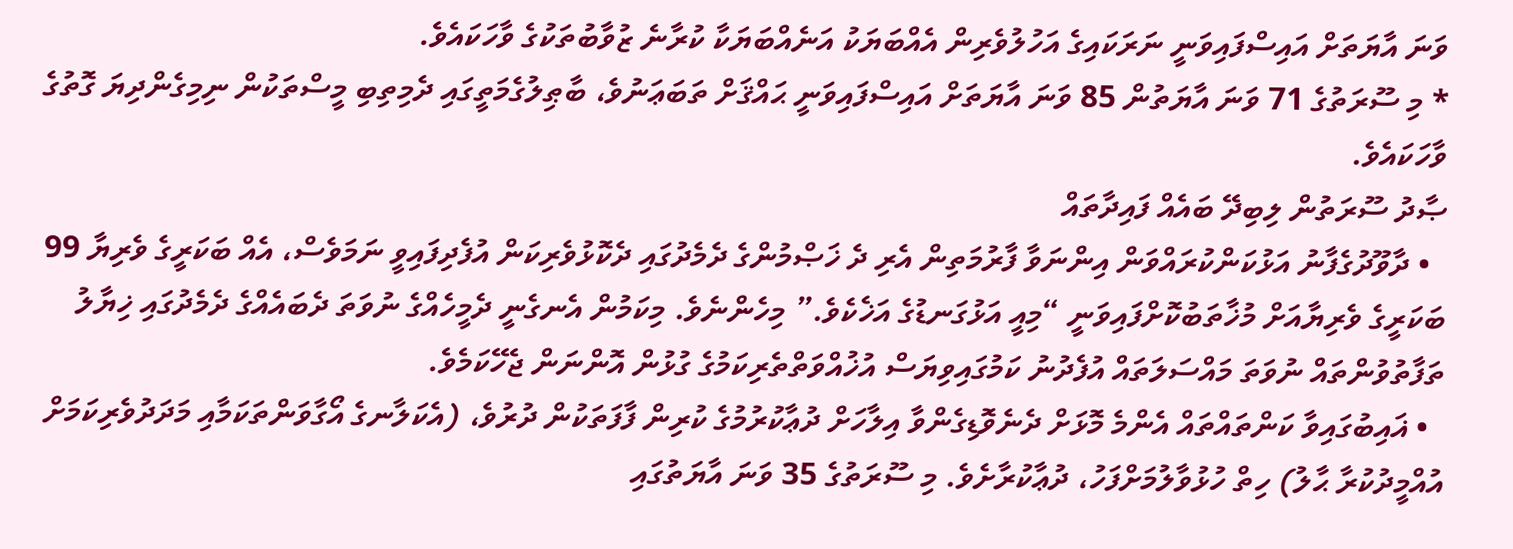ވަނަ އާޔަތަށް އައިސްފައިވަނީ ނަރަކައިގެ އަހުލުވެރިން އެއްބަޔަކު އަނެއްބަޔަކާ ކުރާނެ ޒުވާބުތަކުގެ ވާހަކައެވެ.
* މި ސޫރަތުގެ 71 ވަނަ އާޔަތުން 85 ވަނަ އާޔަތަށް އައިސްފައިވަނީ ޙައްޤަށް ތަބަޢަނުވެ، ބާޠިލުގެމަތީގައި ދެމިތިބި މީސްތަކުން ނިމިގެންދިޔަ ގޮތުގެ ވާހަކައެވެ.
ޞާދު ސޫރަތުން ލިބިދޭ ބައެއް ފައިދާތައް
  • ދާވޫދުގެފާނު އަޅުކަންކުރައްވަން އިންނަވާ ފާރުމަތިން އެރި ދެ ޚަޞްމުންގެ ދެމެދުގައި ދެކޮޅުވެރިކަން އުފެދިފައިވީ ނަމަވެސް، އެއް ބަކަރީގެ ވެރިޔާ 99 ބަކަރީގެ ވެރިޔާއަށް މުޚާތަބުކޮށްފައިވަނީ “މިއީ އަޅުގަނޑުގެ އަޚެކެވެ.” މިހެންނެވެ. މިކަމުން އެނގެނީ ދެމީހެއްގެ ނުވަތަ ދެބައެއްގެ ދެމެދުގައި ޚިޔާލު ތަފާތުވުންތައް ނުވަތަ މައްސަލަތައް އުފެދުނު ކަމުގައިވިޔަސް އުޚުއްވަތްތެރިކަމުގެ ގުޅުން އޮންނަން ޖެހޭކަމެވެ.
  • ޣައިބުގައިވާ ކަންތައްތައް އެންމެ މޮޅަށް ދެނެވޮޑިގެންވާ އިލާހަށް ދުޢާކުރުމުގެ ކުރިން ފާފަތަކުން ދުރުވެ، (އެކަލާނގެ އޯގާވަންތަކަމާއި މަދަދުވެރިކަމަށް އުއްމީދުކުރާ ޙާލު) ހިތް ހުޅުވާލުމަށްފަހު، ދުޢާކުރާށެވެ. މި ސޫރަތުގެ 35 ވަނަ އާޔަތުގައި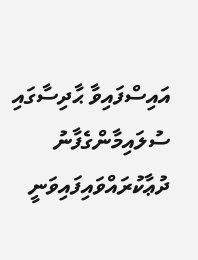އައިސްފައިވާ ޙާދިސާގައި ސުލައިމާންގެފާނު ދުޢާކުރައްވައިފައިވަނީ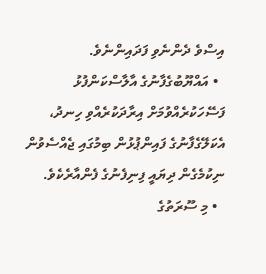އިސްވެ ދެންނެވި ފަދައިންނެވެ.
  • އައްޔޫބުގެފާނުގެ އާލާސްކަންފުޅު ފަސޭހަކުރެއްވުމަށް އިރާދަކުރެއްވި ހިނދު، އެކަލޭގެފާނުގެ ފައިންޕުޅުން ބިމުގައި ޖެއްސެވުން ނިކުމެގެން ދިޔައީ ފިނިފެނުގެ ފެންއާރެކެވެ.
  • މި ސޫރަތުގެ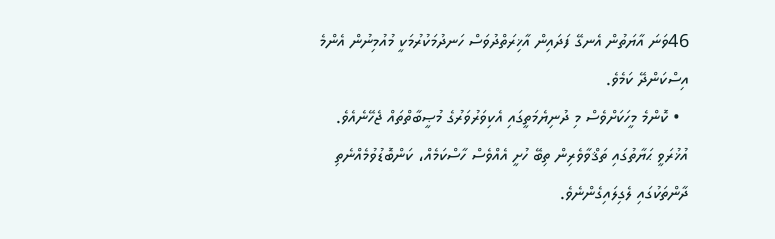46ވަނަ އާޔަތުން އެނގޭ ފަދައިން އާޚިރަތްދުވަސް ހަނދުމަކުރުމަކީ މުއުމިނުން އެންމެ އިސްކަންދޭ ކަމެވެ.
  • ކޮންމެ މީހަކަށްވެސް މި ދުނިޔެމަތީގައި އެކިވަރުވަރުގެ މުޞީބާތްތައް ޖެހޭނެއެވެ. އުޚުރަވީ ޙަޔާތުގައި ތަޤްވާވެރިން ތިބޭ ހުށީ އެއްވެސް ހާސްކަމެއް، ކަންބޮޑުވުމެއްނެތި ދާންތަކުގައި ލެގިލައިގެންނެވެ.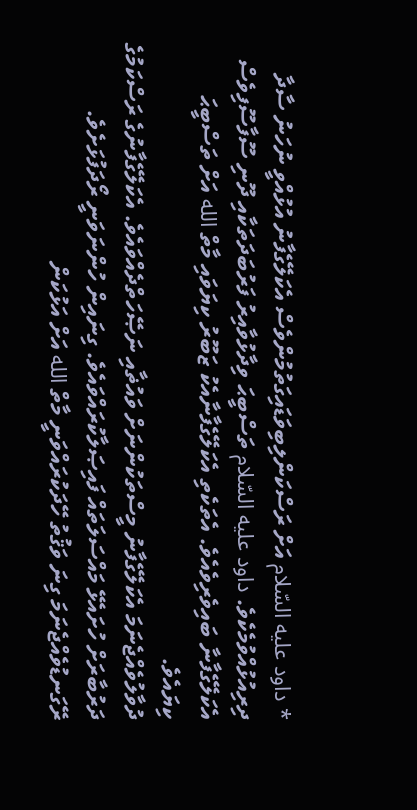* داود عليه السّلام އަށް ރަސްކަންލިބިވަޑައިގަތުމުންވެސް އެކަލޭގެފާނު އުޅުއްވީ ނުހަނު ސާދާ ދިރިއުޅުއްވުމެކެވެ. داود عليه السّلام ތަސްބީޙަ ވިދާޅުވާއިރު ފަރުބަދަތަކާއި ދޫނި ސޫފާސޫފިވެސް އެކަލޭގެފާނާ ބައިވެރިވެއެވެ. އެތަކެތި އެކަލޭގެފާނާއެކު ޒަބޫރު ކިޔަވައި މާތް الله އަށް ތަސްބީޙަ ކިޔައެވެ.
ދުވާލުވެއްޖެނަމަ އެކަލޭގެފާނު މީސްތަކުންނަށް ވައުޡާއި ނަޞޭހަތްދެއްވައެވެ. އެކަލޭގެފާނުގެ ރަސްކަމުގެ ދަރުބާރަށް ހުށައެޅޭ މައްސަލަތައް ފައިޞަލާކުރައްވައެވެ. ގިނައިން ހުންނަވަނީ ރޯދަފުޅަށެވެ. ރޭގަނޑުވެއްޖެނަމަ ގިނަ ވަޤުތު ހޭދަކުރައްވަނީ މާތް الله އަށް އަޅުކަން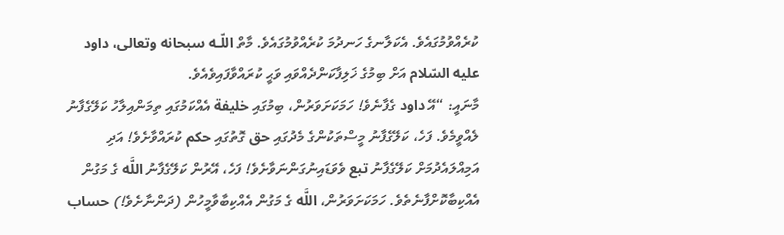ކުރެއްވުމުގައެވެ. އެކަލާނގެ ހަނދުމަ ކުރެއްވުމުގައެވެ. މާތް اللّـه سبحانه وتعالى، داود عليه السّلام އަށް ބިމުގެ ޚަލިފާކަންދެއްވައި ވަޙީ ކުރައްވާފައިވެއެވެ.
މާނައީ: “އޭ داود ގެފާނެވެ! ހަމަކަށަވަރުން، ބިމުގައި خليفة އެއްކަމުގައި ތިމަންއިލާހު ކަލޭގެފާނު ލެއްވީމެވެ. ފަހެ، ކަލޭގެފާނު މީސްތަކުންގެ މެދުގައި حق ގޮތުގައި حكم ކުރައްވާށެވެ! އަދި އަމިއްލައެދުމަށް ކަލޭގެފާނު تبع ވެވަޑައިނުގަންނަވާށެވެ! ފަހެ، އޭރުން ކަލޭގެފާނު اللَّه ގެ މަގުން އެއްކިބާކޮށްފާނެތެވެ. ހަމަކަށަވަރުން، اللَّه ގެ މަގުން އެއްކިބާވާމީހުން (ދަންނާށެވެ!) حساب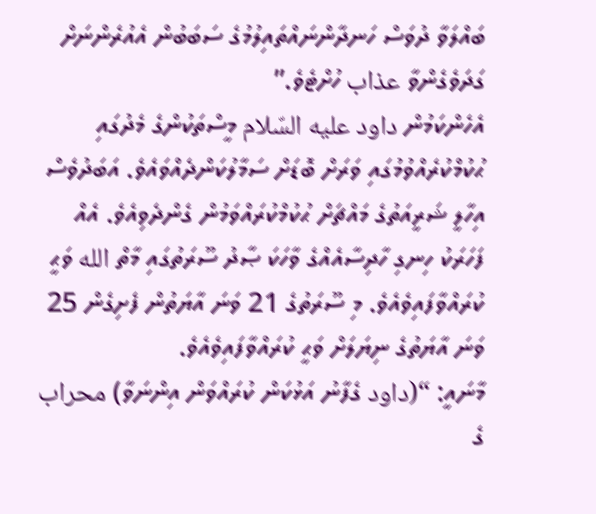ބައްލަވާ ދުވަސް ހަނދާންނައްތައިލުމުގެ ސަބަބުން އެއުރެންނަށް ގަދަވެގެންވާ عذاب ހުށްޓެވެ.”
އެހެންކަމުން داود عليه السّلام މީސްތަކުންގެ މެދުގައި ޙުކުމްކުރެއްވުމުގައި ވަރަށް ބޮޑަށް ސަމާލުކަންދެއްވައެވެ. އަބަދުވެސް އިހާލީ ޝަރީއަތުގެ މައްޗަށް ޙުކުމްކުރައްވަމުން ގެންދެވިއެވެ. އެއް ފަހަރަކު ހިނގި ހާދިސާއެއްގެ ވާހަކަ ޞާދު ސޫރަތުގައި މާތް الله ވަޙީ ކުރައްވާފައިވެއެވެ. މި ސޫރަތުގެ 21 ވަނަ އާޔަތުން ފެށިގެން 25 ވަނަ އާޔަތުގެ ނިޔަލަށް ވަޙީ ކުރައްވާފައިވެއެވެ.
މާނައީ: “(داود ގެފާނު އަޅުކަން ކުރައްވަން އިންނަވާ) محراب ގެ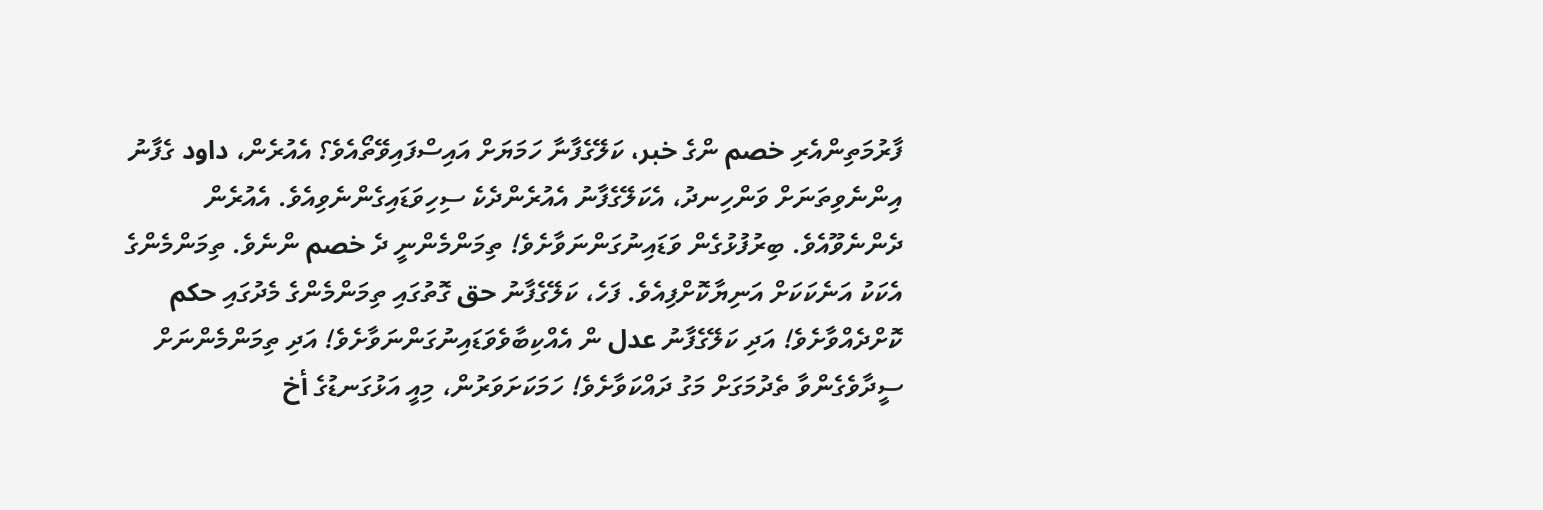ފާރުމަތިންއެރި خصم ންގެ خبر، ކަލޭގެފާނާ ހަމަޔަށް އައިސްފައިވޭތޯއެވެ؟ އެއުރެން، داود ގެފާނު އިންނެވިތަނަށް ވަންހިނދު، އެކަލޭގެފާނު އެއުރެންދެކެ ސިހިވަޑައިގެންނެވިއެވެ. އެއުރެން ދެންނެވޫއެވެ. ބިރުފުޅުގެން ވަޑައިނުގަންނަވާށެވެ! ތިމަންމެންނީ ދެ خصم ންނެވެ. ތިމަންމެންގެ އެކަކު އަނެކަކަށް އަނިޔާކޮށްފިއެވެ. ފަހެ، ކަލޭގެފާނު حق ގޮތުގައި ތިމަންމެންގެ މެދުގައި حكم ކޮށްދެއްވާށެވެ! އަދި ކަލޭގެފާނު عدل ން އެއްކިބާވެވަޑައިނުގަންނަވާށެވެ! އަދި ތިމަންމެންނަށް ސީދާވެގެންވާ ތެދުމަގަށް މަގު ދައްކަވާށެވެ! ހަމަކަށަވަރުން، މިއީ އަޅުގަނޑުގެ أخ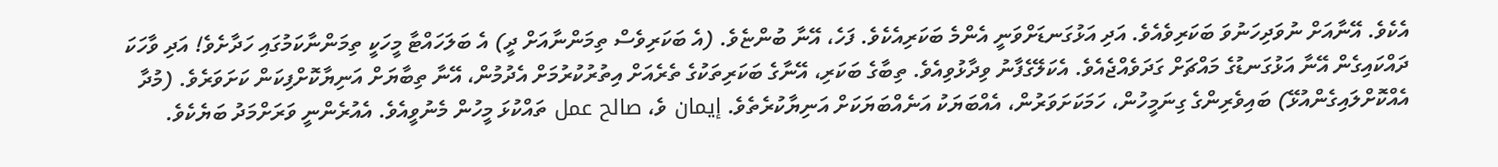އެކެވެ. އޭނާއަށް ނުވަދިހަނުވަ ބަކަރިވެއެވެ. އަދި އަޅުގަނޑަށްވަނީ އެންމެ ބަކަރިއެކެވެ. ފަހެ، އޭނާ ބުންޏެވެ. (އެ ބަކަރިވެސް ތިމަންނާއަށް ދީ) އެ ބަލަހައްޓާ މީހަކީ ތިމަންނާކަމުގައި ހަދާށެވެ! އަދި ވާހަކަ ދައްކައިގެން އޭނާ އަޅުގަނޑުގެ މައްޗަށް ގަދަވެއްޖެއެވެ. އެކަލޭގެފާނު ވިދާޅުވިއެވެ. ތިބާގެ ބަކަރި، އޭނާގެ ބަކަރިތަކުގެ ތެރެއަށް އިތުރުކުރުމަށް އެދުމުން، އޭނާ ތިބާޔަށް އަނިޔާކޮށްފިކަން ކަށަވަރެވެ. (މުދާ އެއްކޮށްލައިގެންއުޅޭ) ބައިވެރިންގެ ގިނަމީހުން، ހަމަކަށަވަރުން، އެއްބަޔަކު އަނެއްބަޔަކަށް އަނިޔާކުރެތެވެ. إيمان ވެ، صالح عمل ތައްކުޅަ މީހުން މެނުވީއެވެ. އެއުރެންނީ ވަރަށްމަދު ބަޔެކެވެ.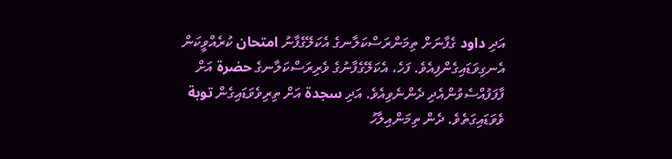އަދި داود ގެފާނަށް ތިމަންރަސްކަލާނގެ އެކަލޭގެފާނު امتحان ކުރެއްވީކަން އެނގިވަޑައިގެންފިއެވެ. ފަހެ، އެކަލޭގެފާނުގެ ވެރިރަސްކަލާނގެ حضرة އަށް ފާފަފުއްސެވުންއެދި ދެންނެވިއެވެ. އަދި سجدة އަށް ތިރިވެވަޑައިގެން توبة ވެވަޑައިގަތެވެ. ދެން ތިމަންއިލާހު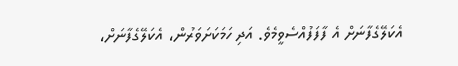އެކަލޭގެފާނަށް އެ ފާފަފުއްސެވީމެވެ. އަދި ހަމަކަށަވަރުން، އެކަލޭގެފާނަށް،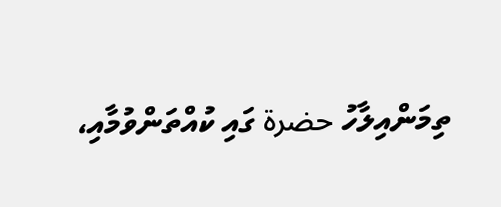ތިމަންއިލާހު حضرة ގައި ކުއްތަންވުމާއި،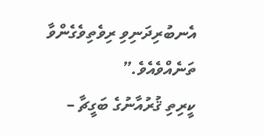އެނބުރިދަނިވި ރިވެތިވެގެންވާ ތަނެއްވެއެވެ.”
ކީރިތި ޤުރުއާނުގެ ބަގީޗާ –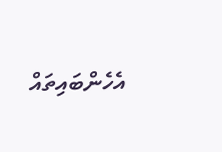އެހެންބައިތައް